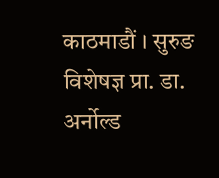काठमाडौं । सुरुङ विशेषज्ञ प्रा. डा. अर्नोल्ड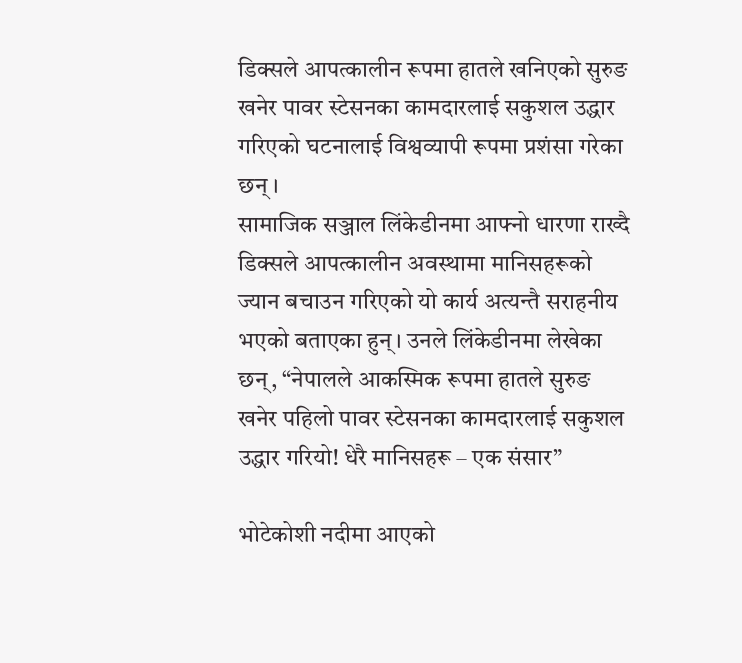डिक्सले आपत्कालीन रूपमा हातले खनिएको सुरुङ खनेर पावर स्टेसनका कामदारलाई सकुशल उद्धार गरिएको घटनालाई विश्वव्यापी रूपमा प्रशंसा गरेका छन् ।
सामाजिक सञ्जाल लिंकेडीनमा आफ्नो धारणा राख्दै डिक्सले आपत्कालीन अवस्थामा मानिसहरूको ज्यान बचाउन गरिएको यो कार्य अत्यन्तै सराहनीय भएको बताएका हुन्। उनले लिंकेडीनमा लेखेका छन्, “नेपालले आकस्मिक रूपमा हातले सुरुङ खनेर पहिलो पावर स्टेसनका कामदारलाई सकुशल उद्धार गरियो! धेरै मानिसहरू – एक संसार”

भोटेकोशी नदीमा आएको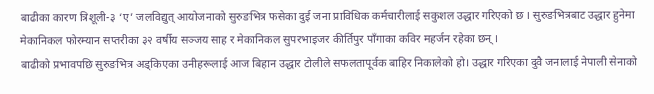बाढीका कारण त्रिशूली-३ ‘ए’ जलविद्युत् आयोजनाको सुरुङभित्र फसेका दुई जना प्राविधिक कर्मचारीलाई सकुशल उद्धार गरिएको छ । सुरुङभित्रबाट उद्धार हुनेमा मेकानिकल फोरम्यान सप्तरीका ३२ वर्षीय सञ्जय साह र मेकानिकल सुपरभाइजर कीर्तिपुर पाँगाका कविर महर्जन रहेका छन् ।
बाढीको प्रभावपछि सुरुङभित्र अड्किएका उनीहरूलाई आज बिहान उद्धार टोलीले सफलतापूर्वक बाहिर निकालेको हो। उद्धार गरिएका दुवै जनालाई नेपाली सेनाको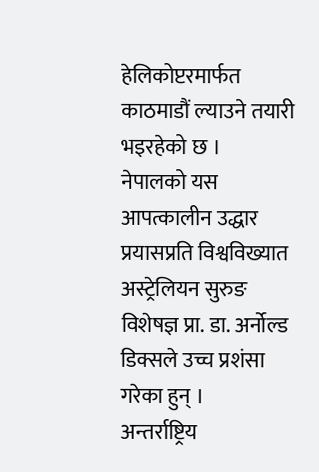हेलिकोप्टरमार्फत काठमाडौं ल्याउने तयारी भइरहेको छ ।
नेपालको यस आपत्कालीन उद्धार प्रयासप्रति विश्वविख्यात अस्ट्रेलियन सुरुङ विशेषज्ञ प्रा. डा. अर्नोल्ड डिक्सले उच्च प्रशंसा गरेका हुन् ।
अन्तर्राष्ट्रिय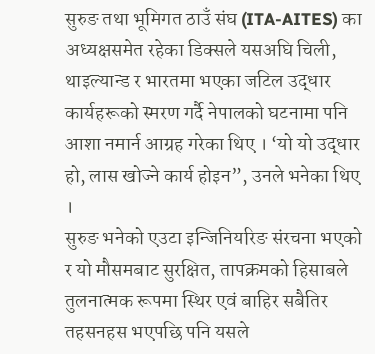सुरुङ तथा भूमिगत ठाउँ संघ (ITA-AITES) का अध्यक्षसमेत रहेका डिक्सले यसअघि चिली, थाइल्यान्ड र भारतमा भएका जटिल उद्धार कार्यहरूको स्मरण गर्दै नेपालको घटनामा पनि आशा नमार्न आग्रह गरेका थिए । ‘यो यो उद्धार हो, लास खोज्ने कार्य होइन”, उनले भनेका थिए ।
सुरुङ भनेको एउटा इन्जिनियरिङ संरचना भएको र यो मौसमबाट सुरक्षित, तापक्रमको हिसाबले तुलनात्मक रूपमा स्थिर एवं बाहिर सबैतिर तहसनहस भएपछि पनि यसले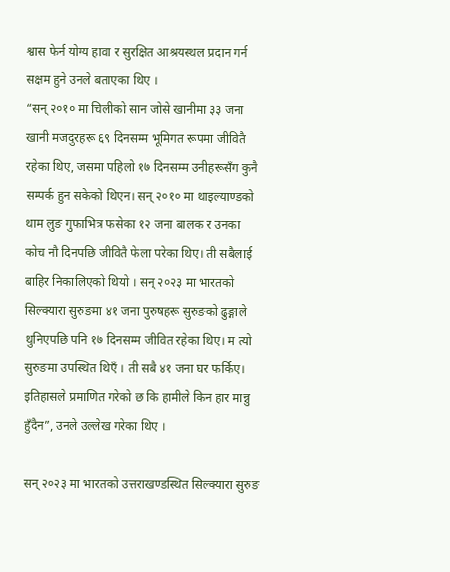श्वास फेर्न योग्य हावा र सुरक्षित आश्रयस्थल प्रदान गर्न सक्षम हुने उनले बताएका थिए ।
“सन् २०१० मा चिलीको सान जोसे खानीमा ३३ जना खानी मजदुरहरू ६९ दिनसम्म भूमिगत रूपमा जीवितै रहेका थिए, जसमा पहिलो १७ दिनसम्म उनीहरूसँग कुनै सम्पर्क हुन सकेको थिएन। सन् २०१० मा थाइल्याण्डको थाम लुङ गुफाभित्र फसेका १२ जना बालक र उनका कोच नौ दिनपछि जीवितै फेला परेका थिए। ती सबैलाई बाहिर निकालिएको थियो । सन् २०२३ मा भारतको सिल्क्यारा सुरुङमा ४१ जना पुरुषहरू सुरुङको ढुङ्गाले थुनिएपछि पनि १७ दिनसम्म जीवित रहेका थिए। म त्यो सुरुङमा उपस्थित थिएँ । ती सबै ४१ जना घर फर्किए। इतिहासले प्रमाणित गरेको छ कि हामीले किन हार मान्नु हुँदैन”, उनले उल्लेख गरेका थिए ।

सन् २०२३ मा भारतको उत्तराखण्डस्थित सिल्क्यारा सुरुङ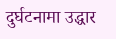दुर्घटनामा उद्धार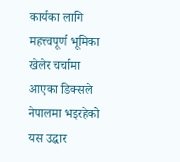कार्यका लागि महत्त्वपूर्ण भूमिका खेलेर चर्चामा आएका डिक्सले नेपालमा भइरहेको यस उद्धार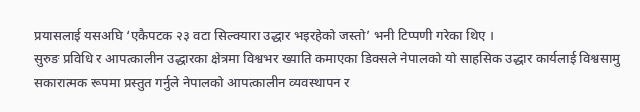प्रयासलाई यसअघि ‘एकैपटक २३ वटा सिल्क्यारा उद्धार भइरहेको जस्तो’ भनी टिप्पणी गरेका थिए ।
सुरुङ प्रविधि र आपत्कालीन उद्धारका क्षेत्रमा विश्वभर ख्याति कमाएका डिक्सले नेपालको यो साहसिक उद्धार कार्यलाई विश्वसामु सकारात्मक रूपमा प्रस्तुत गर्नुले नेपालको आपत्कालीन व्यवस्थापन र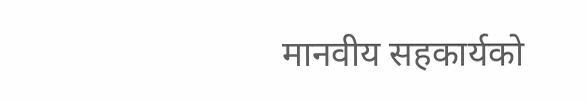मानवीय सहकार्यको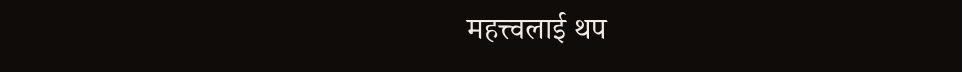महत्त्वलाई थप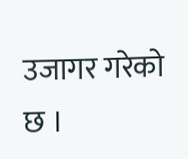उजागर गरेको छ ।